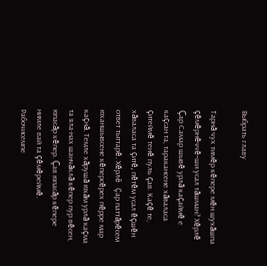Выбрать главу

Тарнă чух тимĕр кĕпере мĕн шухăшпа çĕмĕрнĕччĕ-ши усал тăшман? Хĕрлĕ Çар Самар шывĕ урлă каçаймĕ е каçсан та, таракансене хăваласа çитеймĕ тенĕ пуль çав. Каçĕ те, хăваласа та çитĕ, пĕтĕм усал ĕçшĕн ответ тыттарĕ. Хĕрлĕ Çар паттăрĕсем юханшывсене кĕперсĕрех пĕрре мар каçнă. Темле хăрушă юхăм урлă каçма та яла-нах шанчăклă кĕпер пур вĕсен, юпасăр кĕпер. Çав юпасăр кĕпере нимле вай та çĕмĕреймĕ. Рабочисемпе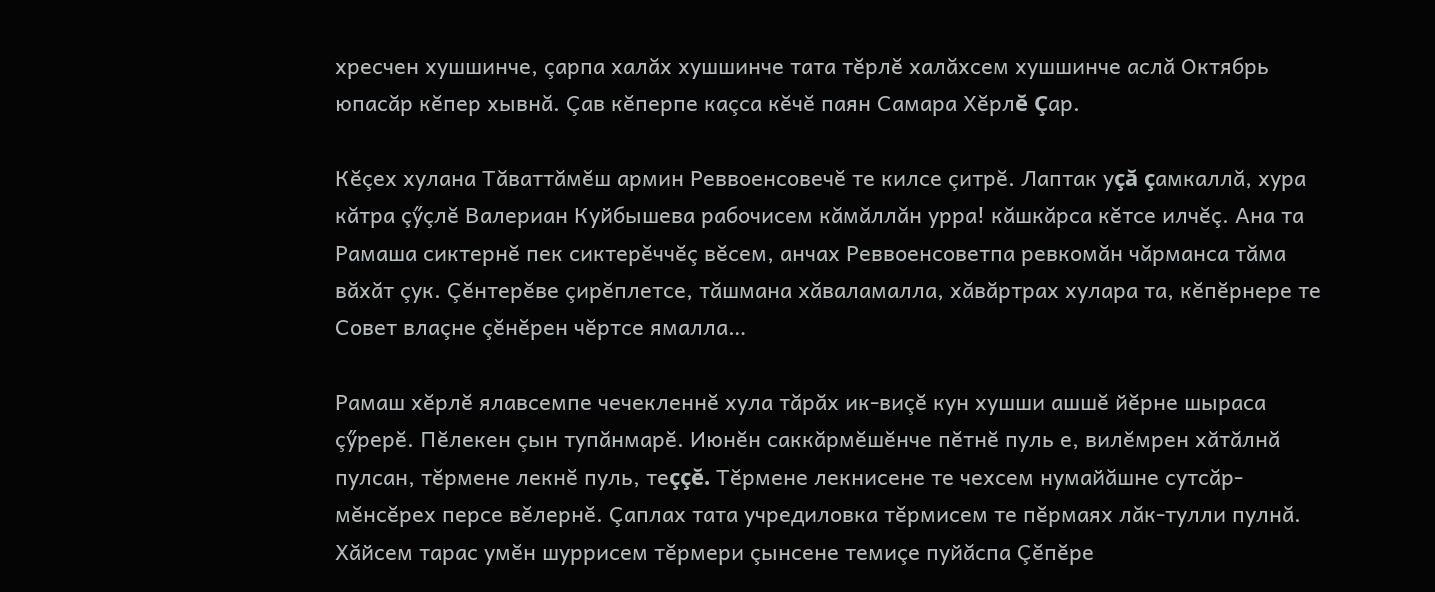хресчен хушшинче, çарпа халăх хушшинче тата тĕрлĕ халăхсем хушшинче аслă Октябрь юпасăр кĕпер хывнă. Çав кĕперпе каçса кĕчĕ паян Самара Хĕрлĕ Çар.

Кĕçех хулана Тăваттăмĕш армин Реввоенсовечĕ те килсе çитрĕ. Лаптак уçă çамкаллă, хура кăтра çӳçлĕ Валериан Куйбышева рабочисем кăмăллăн урра! кăшкăрса кĕтсе илчĕç. Ана та Рамаша сиктернĕ пек сиктерĕччĕç вĕсем, анчах Реввоенсоветпа ревкомăн чăрманса тăма вăхăт çук. Çĕнтерĕве çирĕплетсе, тăшмана хăваламалла, хăвăртрах хулара та, кĕпĕрнере те Совет влаçне çĕнĕрен чĕртсе ямалла…

Рамаш хĕрлĕ ялавсемпе чечекленнĕ хула тăрăх ик-виçĕ кун хушши ашшĕ йĕрне шыраса çӳрерĕ. Пĕлекен çын тупăнмарĕ. Июнĕн саккăрмĕшĕнче пĕтнĕ пуль е, вилĕмрен хăтăлнă пулсан, тĕрмене лекнĕ пуль, теççĕ. Тĕрмене лекнисене те чехсем нумайăшне сутсăр-мĕнсĕрех персе вĕлернĕ. Çаплах тата учредиловка тĕрмисем те пĕрмаях лăк-тулли пулнă. Хăйсем тарас умĕн шуррисем тĕрмери çынсене темиçе пуйăспа Çĕпĕре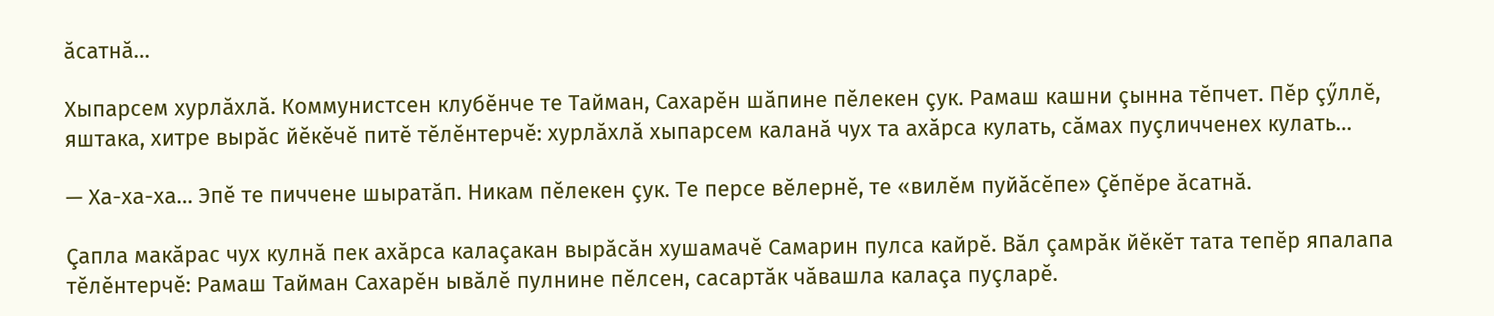ăсатнă…

Хыпарсем хурлăхлă. Коммунистсен клубĕнче те Тайман, Сахарĕн шăпине пĕлекен çук. Рамаш кашни çынна тĕпчет. Пĕр çӳллĕ, яштака, хитре вырăс йĕкĕчĕ питĕ тĕлĕнтерчĕ: хурлăхлă хыпарсем каланă чух та ахăрса кулать, сăмах пуçличченех кулать…

— Ха-ха-ха… Эпĕ те пиччене шыратăп. Никам пĕлекен çук. Те персе вĕлернĕ, те «вилĕм пуйăсĕпе» Çĕпĕре ăсатнă.

Çапла макăрас чух кулнă пек ахăрса калаçакан вырăсăн хушамачĕ Самарин пулса кайрĕ. Вăл çамрăк йĕкĕт тата тепĕр япалапа тĕлĕнтерчĕ: Рамаш Тайман Сахарĕн ывăлĕ пулнине пĕлсен, сасартăк чăвашла калаçа пуçларĕ.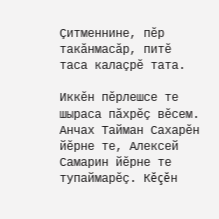Çитменнине, пĕр такăнмасăр, питĕ таса калаçрĕ тата.

Иккĕн пĕрлешсе те шыраса пăхрĕç вĕсем. Анчах Тайман Сахарĕн йĕрне те, Алексей Самарин йĕрне те тупаймарĕç. Кĕçĕн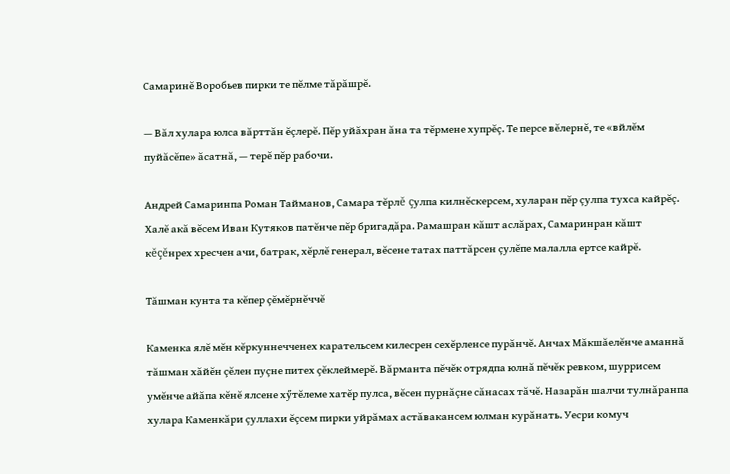Самаринĕ Воробьев пирки те пĕлме тăрăшрĕ.

— Вăл хулара юлса вăрттăн ĕçлерĕ. Пĕр уйăхран ăна та тĕрмене хупрĕç. Те персе вĕлернĕ, те «вйлĕм пуйăсĕпе» ăсатнă, — терĕ пĕр рабочи.

Андрей Самаринпа Роман Тайманов, Самара тĕрлĕ çулпа килнĕскерсем, хуларан пĕр çулпа тухса кайрĕç. Халĕ акă вĕсем Иван Кутяков патĕнче пĕр бригадăра. Рамашран кăшт аслăрах, Самаринран кăшт кĕçĕнрех хресчен ачи, батрак, хĕрлĕ генерал, вĕсене татах паттăрсен çулĕпе малалла ертсе кайрĕ.

Тăшман кунта та кĕпер çĕмĕрнĕччĕ

Каменка ялĕ мĕн кĕркуннечченех карательсем килесрен сехĕрленсе пурăнчĕ. Анчах Мăкшăелĕнче аманнă тăшман хăйĕн çĕлен пуçне питех çĕклеймерĕ. Вăрманта пĕчĕк отрядпа юлнă пĕчĕк ревком, шуррисем умĕнче айăпа кĕнĕ ялсене хӳтĕлеме хатĕр пулса, вĕсен пурнăçне сăнасах тăчĕ. Назарăн шалчи тулнăранпа хулара Каменкăри çуллахи ĕçсем пирки уйрăмах астăвакансем юлман курăнать. Уесри комуч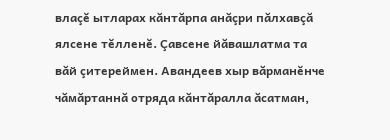влаçĕ ытларах кăнтăрпа анăçри пăлхавçă ялсене тĕлленĕ. Çавсене йăвашлатма та вăй çитереймен. Авандеев хыр вăрманĕнче чăмăртаннă отряда кăнтăралла ăсатман,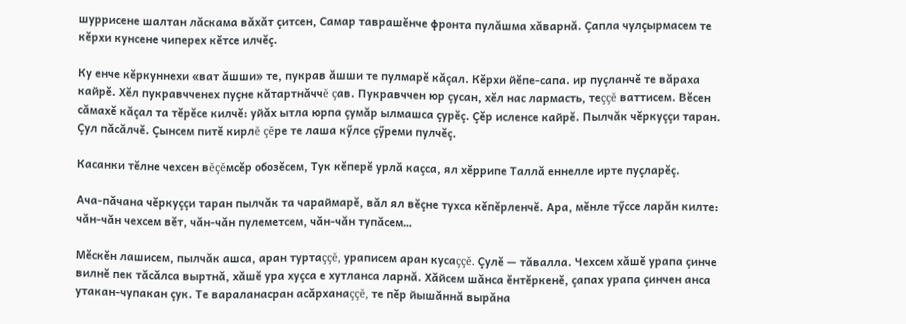шуррисене шалтан лăскама вăхăт çитсен, Самар таврашĕнче фронта пулăшма хăварнă. Çапла чулçырмасем те кĕрхи кунсене чиперех кĕтсе илчĕç.

Ку енче кĕркуннехи «ват ăшши» те, пукрав ăшши те пулмарĕ кăçал. Кĕрхи йĕпе-сапа. ир пуçланчĕ те вăраха кайрĕ. Хĕл пукравчченех пуçне кăтартнăччĕ çав. Пукравччен юр çусан, хĕл нас лармасть, теççĕ ваттисем. Вĕсен сăмахĕ кăçал та тĕрĕсе килчĕ: уйăх ытла юрпа çумăр ылмашса çурĕç. Çĕр исленсе кайрĕ. Пылчăк чĕркуççи таран. Çул пăсăлчĕ. Çынсем питĕ кирлĕ çĕре те лаша кӳлсе çӳреми пулчĕç.

Касанки тĕлне чехсен вĕçĕмсĕр обозĕсем, Тук кĕперĕ урлă каçса, ял хĕррипе Таллă еннелле ирте пуçларĕç.

Ача-пăчана чĕркуççи таран пылчăк та чараймарĕ, вăл ял вĕçне тухса кĕпĕрленчĕ. Ара, мĕнле тӳссе ларăн килте: чăн-чăн чехсем вĕт, чăн-чăн пулеметсем, чăн-чăн тупăсем…

Мĕскĕн лашисем, пылчăк ашса, аран туртаççĕ, ураписем аран кусаççĕ. Çулĕ — тăвалла. Чехсем хăшĕ урапа çинче вилнĕ пек тăсăлса выртнă, хăшĕ ура хуçса е хутланса ларнă. Хăйсем шăнса ĕнтĕркенĕ, çапах урапа çинчен анса утакан-чупакан çук. Те вараланасран асăрханаççĕ, те пĕр йышăннă вырăна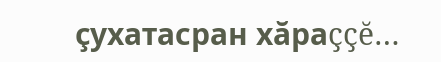çухатасран хăраççĕ…